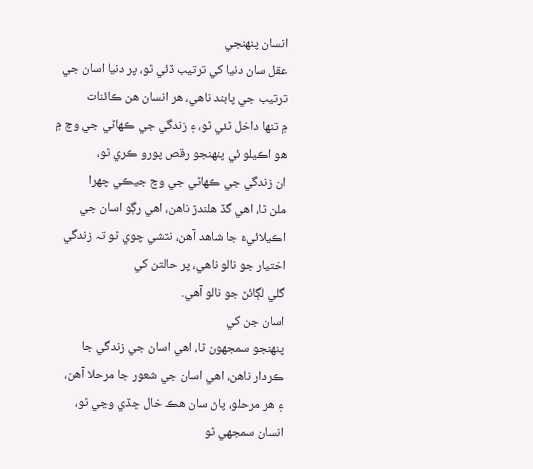انسان پنھنجي
عقل سان دنيا کي ترتيب ڏئي ٿو، پر دنيا اسان جي ترتيب جي پابند ناهي، هر انسان هن ڪائنات
۾ تنها داخل ٿئي ٿو، ۽ زندگي جي ڪهاڻي جي وچ ۾ هو اڪيلو ئي پنهنجو رقص پورو ڪري ٿو،
ان زندگي جي ڪهاڻي جي وچ جيڪي چهرا
ملن ٿا، اهي گڏ هلندڙ ناهن، اهي رڳو اسان جي اڪيلائيءَ جا شاهد آهن، نٽشي چوي ٿو تہ زندگي اختيار جو نالو ناهي، پر حالتن کي
گلي لڳائڻ جو نالو آهي.
اسان جن کي
پنهنجو سمجهون ٿا، اهي اسان جي زندگي جا ڪردار ناهن، اهي اسان جي شعور جا مرحلا آهن،
۽ هر مرحلو، پاڻ سان هڪ خال ڇڏي وڃي ٿو، انسان سمجهي ٿو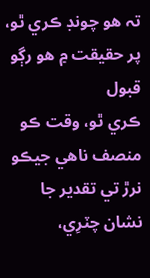تہ هو چونڊ ڪري ٿو، پر حقيقت ۾ هو رڳو قبول
ڪري ٿو، وقت ڪو منصف ناهي جيڪو نرڙ تي تقدير جا نشان چٽرِي،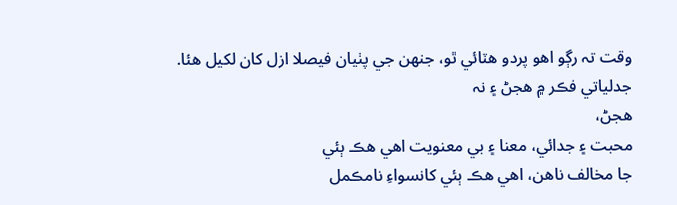وقت تہ رڳو اهو پردو هٽائي ٿو، جنهن جي پٺيان فيصلا ازل کان لکيل هئا.
جدلياتي فڪر ۾ هجڻ ۽ نہ
هجڻ،
محبت ۽ جدائي، معنا ۽ بي معنويت اهي هڪ ٻئي
جا مخالف ناهن، اهي هڪ ٻئي کانسواءِ نامڪمل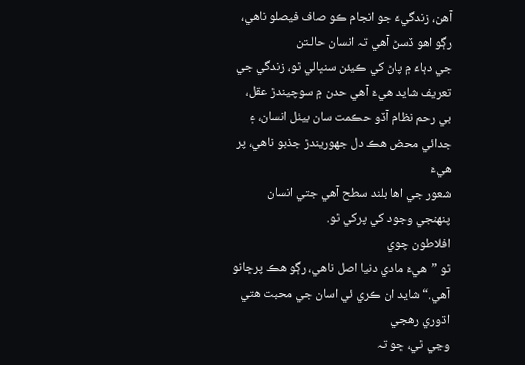آهن، زندگيءَ جو انجام ڪو صاف فيصلو ناهي،
رڳو اهو ڏسڻ آهي تہ انسان حالـتن
جي دٻاءَ ۾ پاڻ کي ڪيئن سنڀالي ٿو، زندگي جي تعريف شايد هيءَ آهي حدن ۾ سوچيندڙ عقل،
بي رحم نظام آڏو حڪمت سان بيٺل انسان، ۽ جدائي محض هڪ دل جهوريندڙ جذبو ناهي، پر هيءَ
شعور جي اها بلند سطح آهي جتي انسان پنهنجي وجود کي پرکي ٿو.
افلاطون چوي
ٿو ”هيءَ مادي دنيا اصل ناهي، رڳو هڪ پرڇانو آهي.“ شايد ان ڪري ئي اسان جي محبت هتي اڌوري رهجي
وڃي ٿي، ڇو تہ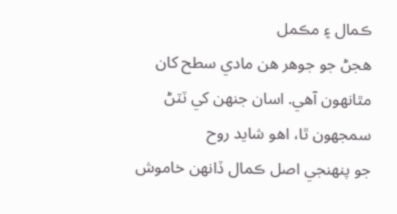ڪمال ۽ مڪمل
هجڻ جو جوهر هن مادي سطح کان مٿانهون آهي. اسان جنهن کي ٽٽڻ سمجهون ٿا، اهو شايد روح
جو پنهنجي اصل ڪمال ڏانهن خاموش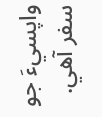واپسيءَ جو سفر آهي.